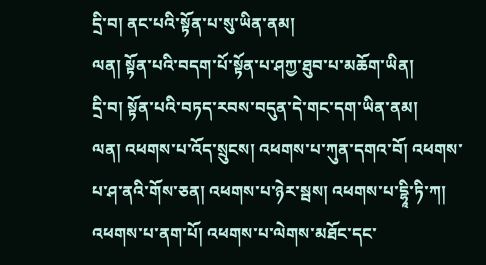དྲི་བ། ནང་པའི་སྟོན་པ་སུ་ཡིན་ནམ།
ལན། སྟོན་པའི་བདག་པོ་སྟོན་པ་ཤཀྱ་ཐུབ་པ་མཆོག་ཡིན།
དྲི་བ། སྟོན་པའི་བཏད་རབས་བདུན་དེ་གང་དག་ཡིན་ནམ།
ལན། འཕགས་པ་འོད་སྲུངས། འཕགས་པ་ཀུན་དགའ་བོ། འཕགས་པ་ཤ་ནའི་གོས་ཅན། འཕགས་པ་ཉེར་སྦས། འཕགས་པ་དྷཱི་ཏི་ཀ། འཕགས་པ་ནག་པོ། འཕགས་པ་ལེགས་མཐོང་དང་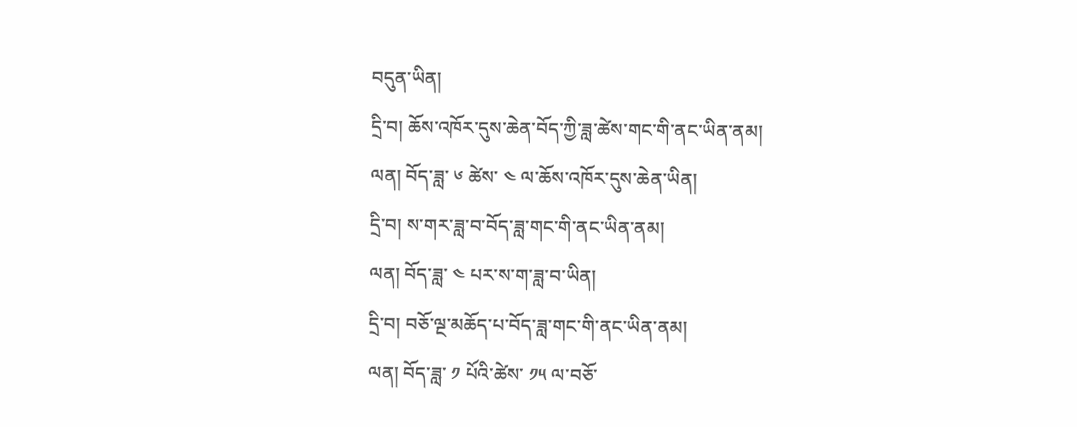བདུན་ཡིན།
དྲི་བ། ཆོས་འཁོར་དུས་ཆེན་བོད་ཀྱི་ཟླ་ཚེས་གང་གི་ནང་ཡིན་ནམ།
ལན། བོད་ཟླ་ ༦ ཚེས་ ༤ ལ་ཆོས་འཁོར་དུས་ཆེན་ཡིན།
དྲི་བ། ས་གར་ཟླ་བ་བོད་ཟླ་གང་གི་ནང་ཡིན་ནམ།
ལན། བོད་ཟླ་ ༤ པར་ས་ག་ཟླ་བ་ཡིན།
དྲི་བ། བཅོ་ལྔ་མཆོད་པ་བོད་ཟླ་གང་གི་ནང་ཡིན་ནམ།
ལན། བོད་ཟླ་ ༡ པོའི་ཚེས་ ༡༥ ལ་བཅོ་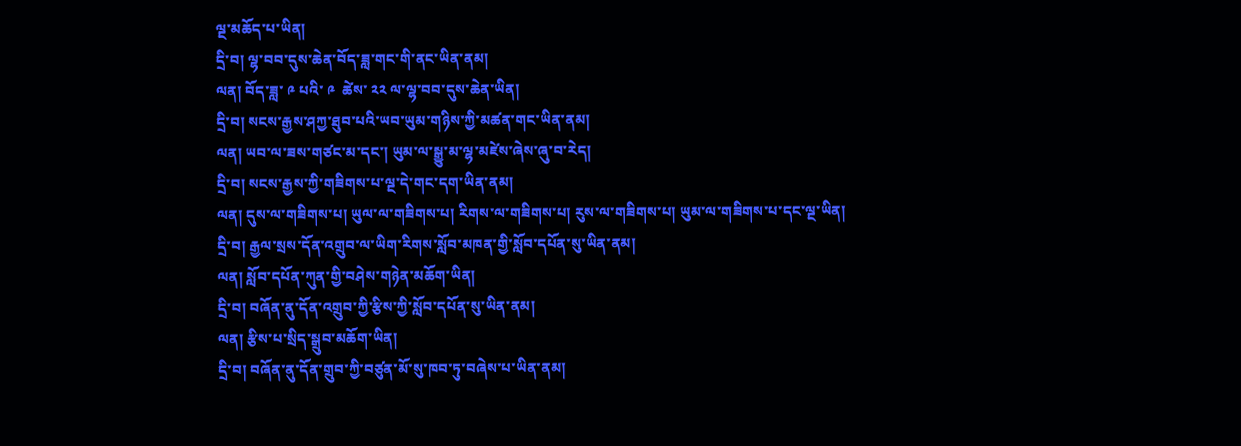ལྔ་མཆོད་པ་ཡིན།
དྲི་བ། ལྷ་བབ་དུས་ཆེན་བོད་ཟླ་གང་གི་ནང་ཡིན་ནམ།
ལན། བོད་ཟླ་ ༩ པའི་ ༩  ཚེས་ ༢༢ ལ་ལྷ་བབ་དུས་ཆེན་ཡིན།
དྲི་བ། སངས་རྒྱས་ཤཀྱ་ཐུབ་པའི་ཡབ་ཡུམ་གཉིས་ཀྱི་མཚན་གང་ཡིན་ནམ།
ལན། ཡབ་ལ་ཟས་གཙང་མ་དང་། ཡུམ་ལ་སྒྱུ་མ་ལྷ་མཛེས་ཞེས་ཞུ་བ་རེད།
དྲི་བ། སངས་རྒྱས་ཀྱི་གཟིགས་པ་ལྔ་དེ་གང་དག་ཡིན་ནམ།
ལན། དུས་ལ་གཟིགས་པ། ཡུལ་ལ་གཟིགས་པ། རིགས་ལ་གཟིགས་པ། རུས་ལ་གཟིགས་པ། ཡུམ་ལ་གཟིགས་པ་དང་ལྔ་ཡིན།
དྲི་བ། རྒྱལ་སྲས་དོན་འགྲུབ་ལ་ཡིག་རིགས་སློབ་མཁན་གྱི་སློབ་དཔོན་སུ་ཡིན་ནམ།
ལན། སློབ་དཔོན་ཀུན་གྱི་བཤེས་གཉེན་མཆོག་ཡིན།
དྲི་བ། བཞོན་ནུ་དོན་འགྲུབ་ཀྱི་རྩིས་ཀྱི་སློབ་དཔོན་སུ་ཡིན་ནམ།
ལན། རྩིས་པ་སྲིད་སྒྲུབ་མཆོག་ཡིན།
དྲི་བ། བཞོན་ནུ་དོན་གྲུབ་ཀྱི་བཙུན་མོ་སུ་ཁབ་ཏུ་བཞེས་པ་ཡིན་ནམ།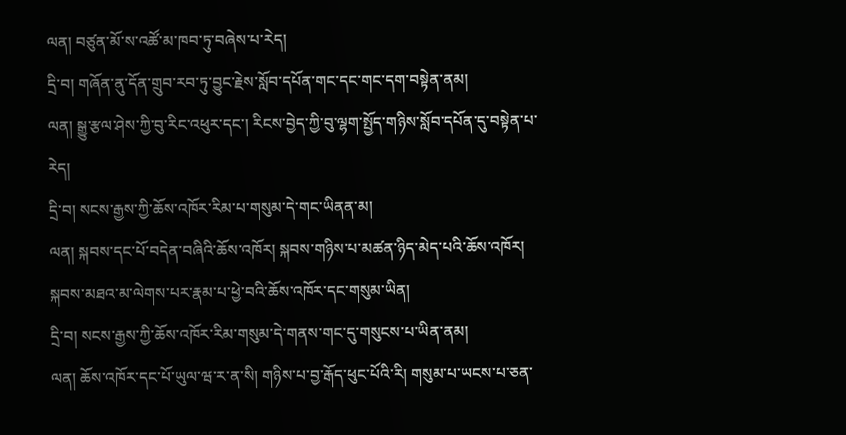ལན། བཙུན་མོ་ས་འཚོ་མ་ཁབ་ཏུ་བཞེས་པ་རེད།
དྲི་བ། གཞོན་ནུ་དོན་གྲུབ་རབ་ཏུ་བྱུང་རྗེས་སློབ་དཔོན་གང་དང་གང་དག་བསྟེན་ནམ།
ལན། སྒྱུ་རྩལ་ཤེས་ཀྱི་བུ་རིང་འཕུར་དང་། རིངས་བྱེད་ཀྱི་བུ་ལྷག་སྤྱོད་གཉིས་སློབ་དཔོན་དུ་བསྟེན་པ་རེད།
དྲི་བ། སངས་རྒྱས་ཀྱི་ཆོས་འཁོར་རིམ་པ་གསུམ་དེ་གང་ཡིནན་མ།
ལན། སྐབས་དང་པོ་བདེན་བཞིའི་ཆོས་འཁོར། སྐབས་གཉིས་པ་མཚན་ཉིད་མེད་པའི་ཆོས་འཁོར།
སྐབས་མཐའ་མ་ལེགས་པར་རྣམ་པ་ཕྱེ་བའི་ཆོས་འཁོར་དང་གསུམ་ཡིན།
དྲི་བ། སངས་རྒྱས་ཀྱི་ཆོས་འཁོར་རིམ་གསུམ་དེ་གནས་གང་དུ་གསུངས་པ་ཡིན་ནམ།
ལན། ཆོས་འཁོར་དང་པོ་ཡུལ་ཝ་ར་ན་སི། གཉིས་པ་བྱ་རྒོད་ཕུང་པོའི་རི། གསུམ་པ་ཡངས་པ་ཅན་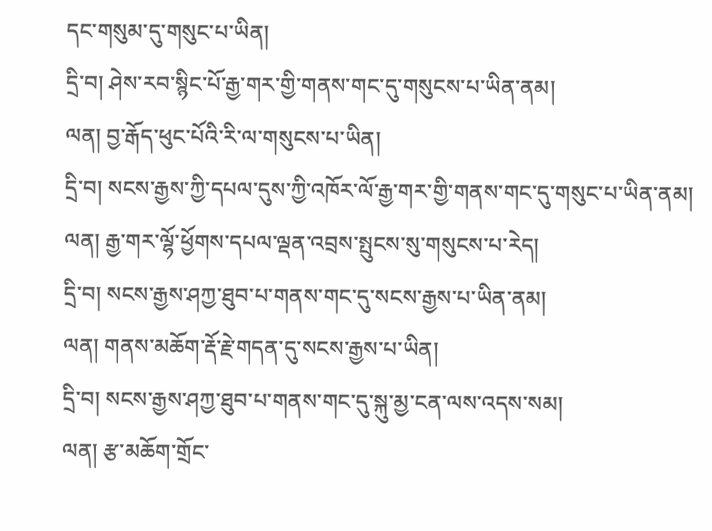དང་གསུམ་དུ་གསུང་པ་ཡིན།
དྲི་བ། ཤེས་རབ་སྙིང་པོ་རྒྱ་གར་གྱི་གནས་གང་དུ་གསུངས་པ་ཡིན་ནམ།
ལན། བྱ་རྒོད་ཕུང་པོའི་རི་ལ་གསུངས་པ་ཡིན།
དྲི་བ། སངས་རྒྱས་ཀྱི་དཔལ་དུས་ཀྱི་འཁོར་ལོ་རྒྱ་གར་གྱི་གནས་གང་དུ་གསུང་པ་ཡིན་ནམ།
ལན། རྒྱ་གར་ལྷོ་ཕྱོགས་དཔལ་ལྡན་འབྲས་སྤུངས་སུ་གསུངས་པ་རེད།
དྲི་བ། སངས་རྒྱས་ཤཀྱ་ཐུབ་པ་གནས་གང་དུ་སངས་རྒྱས་པ་ཡིན་ནམ།
ལན། གནས་མཆོག་རྡོ་རྗེ་གདན་དུ་སངས་རྒྱས་པ་ཡིན།
དྲི་བ། སངས་རྒྱས་ཤཀྱ་ཐུབ་པ་གནས་གང་དུ་སྐུ་མྱ་ངན་ལས་འདས་སམ།
ལན། རྩ་མཆོག་གྲོང་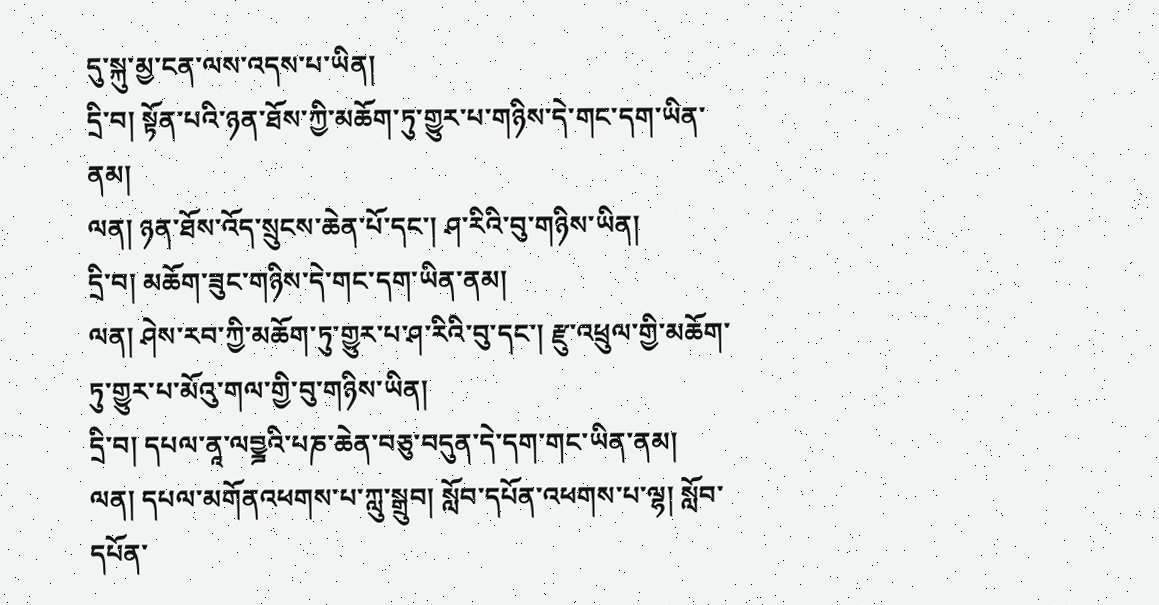དུ་སྐུ་མྱ་ངན་ལས་འདས་པ་ཡིན།
དྲི་བ། སྟོན་པའི་ཉན་ཐོས་ཀྱི་མཆོག་ཏུ་གྱུར་པ་གཉིས་དེ་གང་དག་ཡིན་ནམ།
ལན། ཉན་ཐོས་འོད་སྲུངས་ཆེན་པོ་དང་། ཤ་རིའི་བུ་གཉིས་ཡིན།
དྲི་བ། མཆོག་ཟུང་གཉིས་དེ་གང་དག་ཡིན་ནམ།
ལན། ཤེས་རབ་ཀྱི་མཆོག་ཏུ་གྱུར་པ་ཤ་རིའི་བུ་དང་། རྫུ་འཕྲུལ་གྱི་མཆོག་ཏུ་གྱུར་པ་མོའུ་གལ་གྱི་བུ་གཉིས་ཡིན།
དྲི་བ། དཔལ་ནཱ་ལབྱྜའི་པཎ་ཆེན་བཅུ་བདུན་དེ་དག་གང་ཡིན་ནམ།
ལན། དཔལ་མགོནའཕགས་པ་ཀླུ་སྒྲུབ། སློབ་དཔོན་འཕགས་པ་ལྷ། སློབ་དཔོན་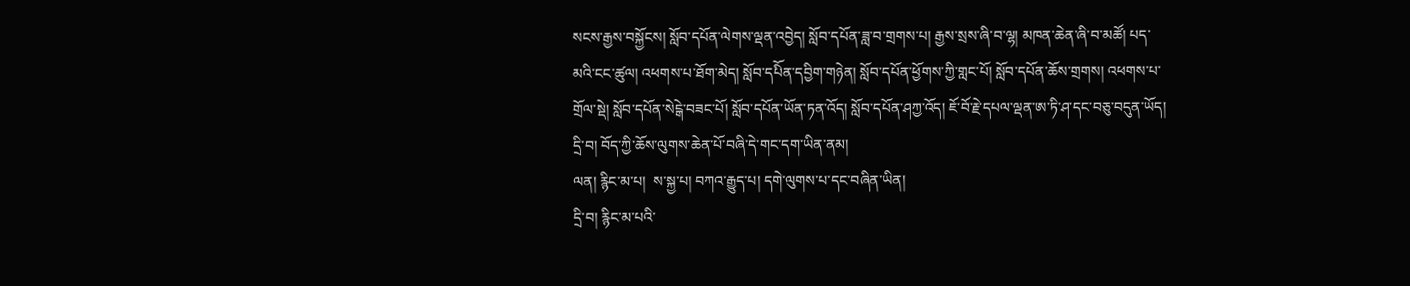སངས་རྒྱས་བསྐྱོངས། སློབ་དཔོན་ལེགས་ལྡན་འབྱེད། སློབ་དཔོན་ཟླ་བ་གྲགས་པ། རྒྱས་སྲས་ཞི་བ་ལྷ། མཁན་ཆེན་ཞི་བ་མཚོ། པད་མའི་ངང་ཚུལ། འཕགས་པ་ཐོག་མེད། སློབ་དཔིོན་དབྱིག་གཉེན། སློབ་དཔོན་ཕྱོགས་ཀྱི་གླང་པོ། སློབ་དཔོན་ཆོས་གྲགས། འཕགས་པ་གྲོལ་སྡེ། སློབ་དཔོན་སེངྒེ་བཟང་པོ། སློབ་དཔོན་ཡོན་ཏན་འོད། སློབ་དཔོན་ཤཀྱ་འོད། ཇོ་བོ་རྗེ་དཔལ་ལྡན་ཨ་ཏི་ཤ་དང་བཅུ་བདུན་ཡོད།
དྲི་བ། བོད་ཀྱི་ཆོས་ལུགས་ཆེན་པོ་བཞི་དེ་གང་དག་ཡིན་ནམ།
ལན། རྙིང་མ་པ།  ས་སྐྱ་པ། བཀའ་རྒྱུད་པ། དགེ་ལུགས་པ་དང་བཞིན་ཡིན།
དྲི་བ། རྙིང་མ་པའི་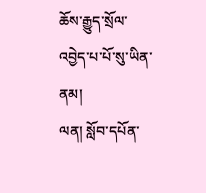ཆོས་རྒྱུད་སྲོལ་འབྱེད་པ་པོ་སུ་ཡིན་ནམ།
ལན། སློབ་དཔོན་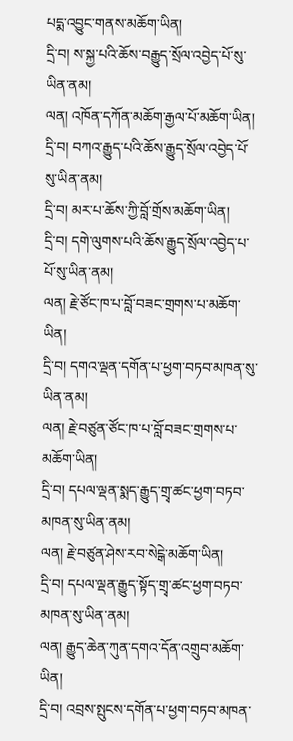པདྨ་འབྱུང་གནས་མཆོག་ཡིན།
དྲི་བ། ས་སྐྱ་པའི་ཆོས་བརྒྱུད་སྲོལ་འབྱེད་པོ་སུ་ཡིན་ནམ།
ལན། འཁོན་དཀོན་མཆོག་རྒྱལ་པོ་མཆོག་ཡིན།
དྲི་བ། བཀའ་རྒྱུད་པའི་ཆོས་རྒྱུད་སྲོལ་འབྱེད་པོ་སུ་ཡིན་ནམ།
དྲི་བ། མར་པ་ཆོས་ཀྱི་བློ་གྲོས་མཆོག་ཡིན།
དྲི་བ། དགེ་ལུགས་པའི་ཆོས་རྒྱུད་སྲོལ་འབྱེད་པ་པོ་སུ་ཡིན་ནམ།
ལན། རྗེ་ཙོང་ཁ་པ་བློ་བཟང་གྲགས་པ་མཆོག་ཡིན།
དྲི་བ། དགའ་ལྡན་དགོན་པ་ཕྱག་བཏབ་མཁན་སུ་ཡིན་ནམ།
ལན། རྗེ་བཙུན་ཙོང་ཁ་པ་བློ་བཟང་གྲགས་པ་མཆོག་ཡིན།
དྲི་བ། དཔལ་ལྡན་སྨད་རྒྱུད་གྲྭ་ཚང་ཕྱག་བཏབ་མཁན་སུ་ཡིན་ནམ།
ལན། རྗེ་བཙུན་ཤེས་རབ་སེངྒེ་མཆོག་ཡིན།
དྲི་བ། དཔལ་ལྡན་རྒྱུད་སྟོད་གྲྭ་ཚང་ཕྱག་བཏབ་མཁན་སུ་ཡིན་ནམ།
ལན། རྒྱུད་ཆེན་ཀུན་དགའ་དོན་འགྲུབ་མཆོག་ཡིན།
དྲི་བ། འབྲས་སྤུངས་དགོན་པ་ཕྱག་བཏབ་མཁན་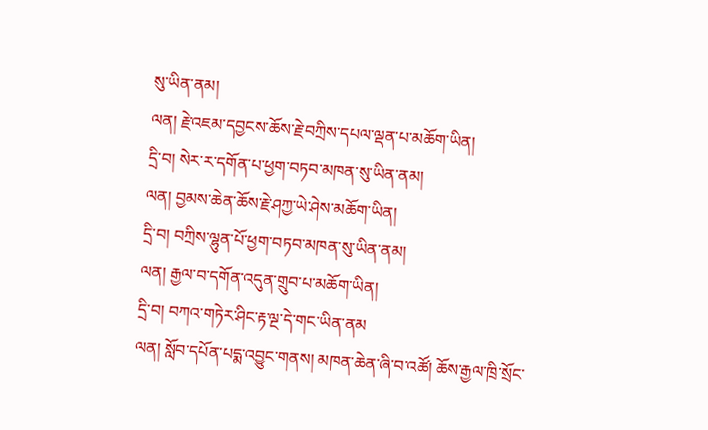སུ་ཡིན་ནམ།
ལན། རྗེ་འཇམ་དབྱངས་ཆོས་རྗེ་བཀྲིས་དཔལ་ལྡན་པ་མཆོག་ཡིན།
དྲི་བ། སེར་ར་དགོན་པ་ཕྱག་བཏབ་མཁན་སུ་ཡིན་ནམ།
ལན། བྱམས་ཆེན་ཆོས་རྗེ་ཤཀྱ་ཡེ་ཤེས་མཆོག་ཡིན།
དྲི་བ། བཀྲིས་ལྷུན་པོ་ཕྱག་བཏབ་མཁན་སུ་ཡིན་ནམ།
ལན། རྒྱལ་བ་དགོན་འདུན་གྲུབ་པ་མཆོག་ཡིན།
དྲི་བ། བཀའ་གཏེར་ཤིང་རྟ་ལྔ་དེ་གང་ཡིན་ནམ
ལན། སློབ་དཔོན་པདྨ་འབྱུང་གནས། མཁན་ཆེན་ཞི་བ་འཚོ། ཆོས་རྒྱལ་ཁྲི་སྲོང་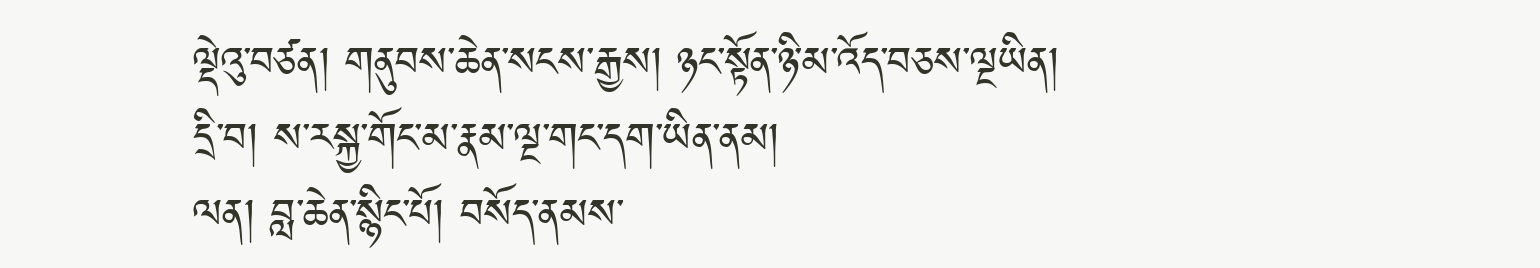ལྡེའུ་བཙན། གནུབས་ཆེན་སངས་རྒྱས། ཉང་སྟོན་ཉི་མ་འོད་བཅས་ལྔཡིན།
དྲི་བ། ས་རསྐྱ་གོང་མ་རྣམ་ལྔ་གང་དག་ཡིན་ནམ།
ལན། བླ་ཆེན་སྙིང་པོ། བསོད་ནམས་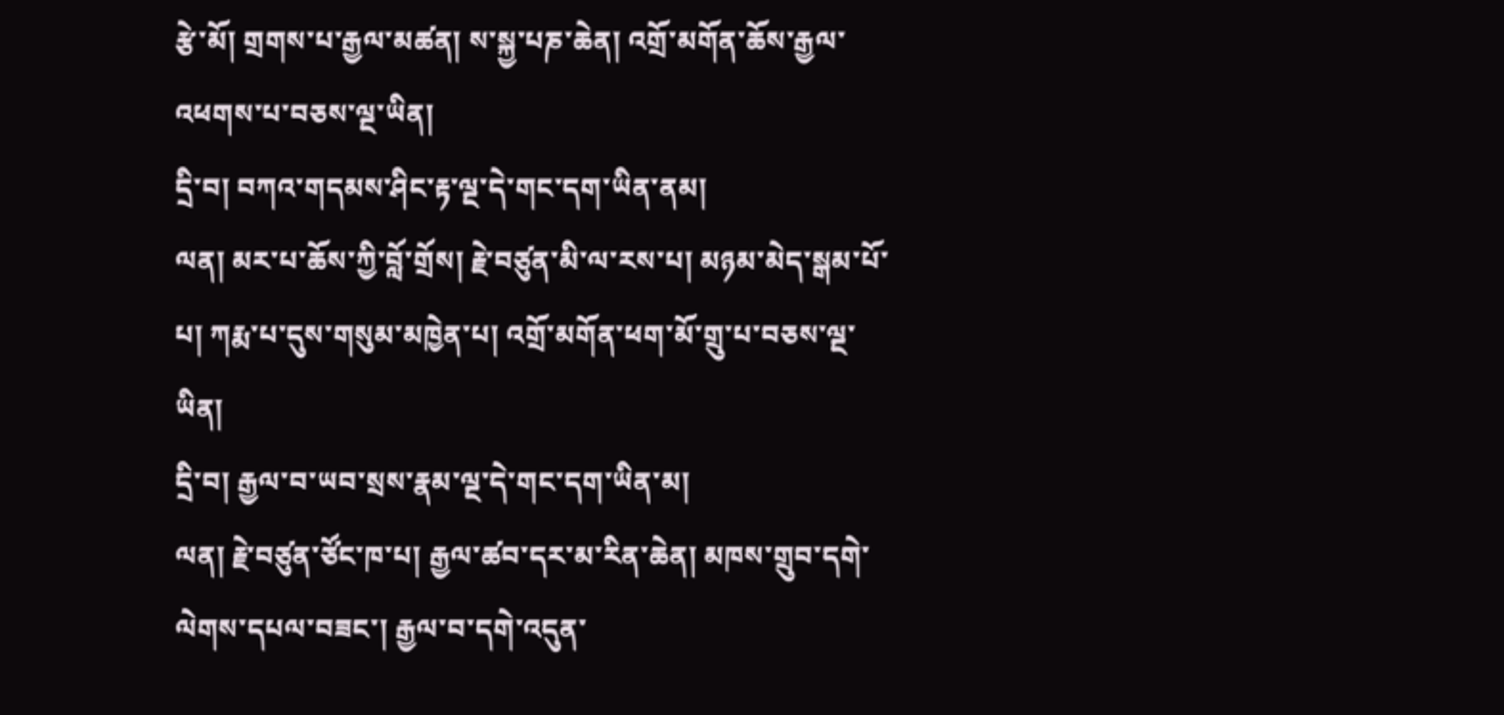རྩེ་མོ། གྲགས་པ་རྒྱལ་མཚན། ས་སྐྱ་པཎ་ཆེན། འགྲོ་མགོན་ཆོས་རྒྱལ་འཕགས་པ་བཅས་ལྔ་ཡིན།
དྲི་བ། བཀའ་གདམས་ཤིང་རྟ་ལྔ་དེ་གང་དག་ཡིན་ནམ།
ལན། མར་པ་ཆོས་ཀྱི་བློ་གྲོས། རྗེ་བཙུན་མི་ལ་རས་པ། མཉམ་མེད་སྒམ་པོ་པ། ཀརྨ་པ་དུས་གསུམ་མཁྱེན་པ། འགྲོ་མགོན་ཕག་མོ་གྲུ་པ་བཅས་ལྔ་ཡིན།
དྲི་བ། རྒྱལ་བ་ཡབ་སྲས་རྣམ་ལྔ་དེ་གང་དག་ཡིན་མ།
ལན། རྗེ་བཙུན་ཙོང་ཁ་པ། རྒྱལ་ཚབ་དར་མ་རིན་ཆེན། མཁས་གྲུབ་དགེ་ལེགས་དཔལ་བཟང་། རྒྱལ་བ་དགེ་འདུན་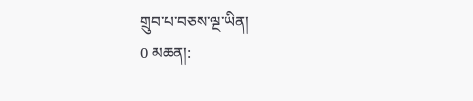གྲུབ་པ་བཅས་ལྔ་ཡིན།
0 མཆན།: